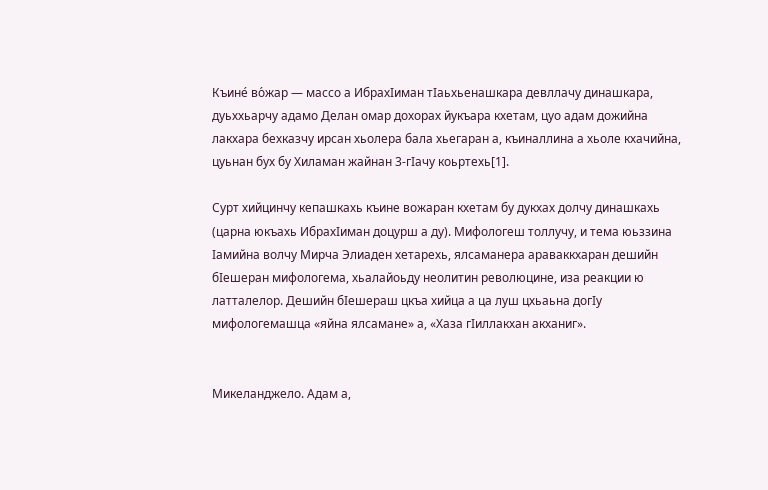Къине́ во́жар — массо а ИбрахӀиман тӀаьхьенашкара девллачу динашкара, дуьххьарчу адамо Делан омар дохорах йукъара кхетам, цуо адам дожийна лакхара бехказчу ирсан хьолера бала хьегаран а, къиналлина а хьоле кхачийна, цуьнан бух бу Хиламан жайнан 3-гӀачу коьртехь[1].

Сурт хийцинчу кепашкахь къине вожаран кхетам бу дукхах долчу динашкахь (царна юкъахь ИбрахӀиман доцурш а ду). Мифологеш толлучу, и тема юьззина Ӏамийна волчу Мирча Элиаден хетарехь, ялсаманера араваккхаран дешийн бӀешеран мифологема, хьалайоьду неолитин революцине, иза реакции ю латталелор. Дешийн бӀешераш цкъа хийца а ца луш цхьаьна догӀу мифологемашца «яйна ялсамане» а, «Хаза гӀиллакхан акханиг».


Микеланджело. Адам а,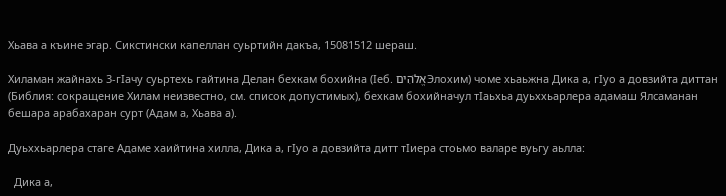Хьава а къине эгар. Сикстински капеллан суьртийн дакъа, 15081512 шераш.

Хиламан жайнахь 3-гӀачу суьртехь гайтина Делан бехкам бохийна (Ӏеб. אֱלֹהִיםЭлохим) чоме хьаьжна Дика а, гӀуо а довзийта диттан (Библия: сокращение Хилам неизвестно, см. список допустимых), бехкам бохийначул тӀаьхьа дуьххьарлера адамаш Ялсаманан бешара арабахаран сурт (Адам а, Хьава а).

Дуьххьарлера стаге Адаме хаийтина хилла, Дика а, гӀуо а довзийта дитт тӀиера стоьмо валаре вуьгу аьлла:

  Дика а,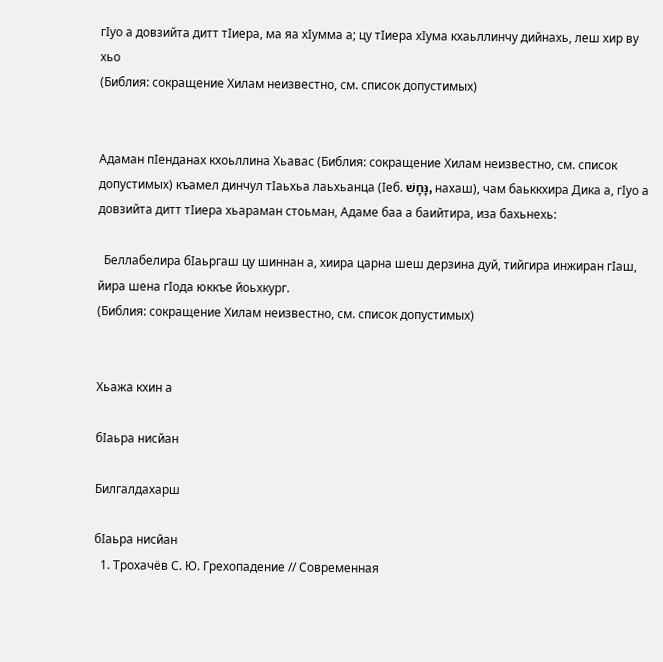гӀуо а довзийта дитт тӀиера, ма яа хӀумма а; цу тӀиера хӀума кхаьллинчу дийнахь, леш хир ву хьо
(Библия: сокращение Хилам неизвестно, см. список допустимых)


Адаман пӀенданах кхоьллина Хьавас (Библия: сокращение Хилам неизвестно, см. список допустимых) къамел динчул тӀаьхьа лаьхьанца (Ӏеб. נָּחָשׁ, нахаш), чам баьккхира Дика а, гӀуо а довзийта дитт тӀиера хьараман стоьман, Адаме баа а баийтира, иза бахьнехь:

  Беллабелира бӀаьргаш цу шиннан а, хиира царна шеш дерзина дуй, тийгира инжиран гӀаш, йира шена гӀода юккъе йоьхкург.
(Библия: сокращение Хилам неизвестно, см. список допустимых)


Хьажа кхин а

бӀаьра нисйан

Билгалдахарш

бӀаьра нисйан
  1. Трохачёв С. Ю. Грехопадение // Современная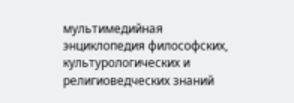мультимедийная энциклопедия философских, культурологических и религиоведческих знаний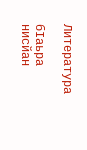Литература

бӀаьра нисйан